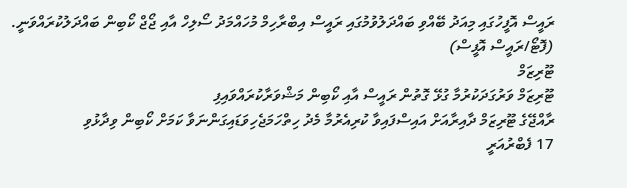ރައީސް އޮފީހުގައި މިއަދު ބޭއްވި ބައްދަލުވުމުގައި ރައީސް އިބްރާހިމް މުހައްމަދު ސޯލިހް އާއި ޖޯޖް ކޯބިން ބައްދަލުކުރައްވަނީ. (ފޮޓޯ/ރައީސް އޮފީސް)
ޓޫރިޒަމް
ޓޫރިޒަމް ވަރުގަދަކުރުމާ ގުޅޭ ގޮތުން ރައީސް އާއި ކޯބިން މަޝްވަރާކުރައްވައިފި
ރާއްޖޭގެ ޓޫރިޒަމް ދާއިރާއަށް އައިސްފައިވާ ކުރިއެރުމާ މެދު ހިތްހަމަޖެހިވަޑައިގަންނަވާ ކަމަށް ކޯބިން ވިދާޅުވި
17 ފެބްރުއަރީ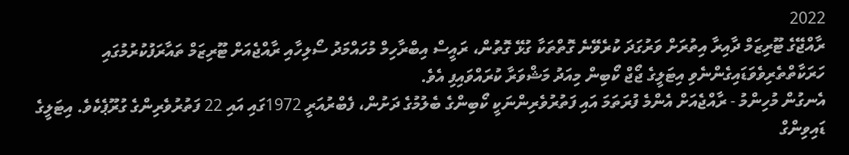2022
ރާއްޖޭގެ ޓޫރިޒަމް ދާއިރާ އިތުރަށް ވަރުގަދަ ކުރެވޭނެ ގޮތްތަކާ ގުޅޭ ގޮތުން، ރައީސް އިބްރާހިމް މުހައްމަދު ސޯލިހާއި ރާއްޖެއަށް ޓޫރިޒަމް ތައާރަފުކުރުމުގައި ހަރަކާތްތެރިވެވަޑައިގެންނެވި އިޓަލީގެ ޖޯޖް ކޯބިން މިއަދު މަޝްވަރާ ކުރައްވައިފި އެވެ.
އެނގުން މުހިންމު - ރާއްޖެއަށް އެންމެ ފުރަތަމަ އައި ފަތުރުވެރިންނަކީ ކޯބިންގެ ބެލުމުގެ ދަށުން، ފެބްރުއަރީ 1972ގައި އައި 22 ފަތުރުވެރިންގެ ގުރޫޕެކެވެ. އިޓަލީގެ ޑައިވިންގް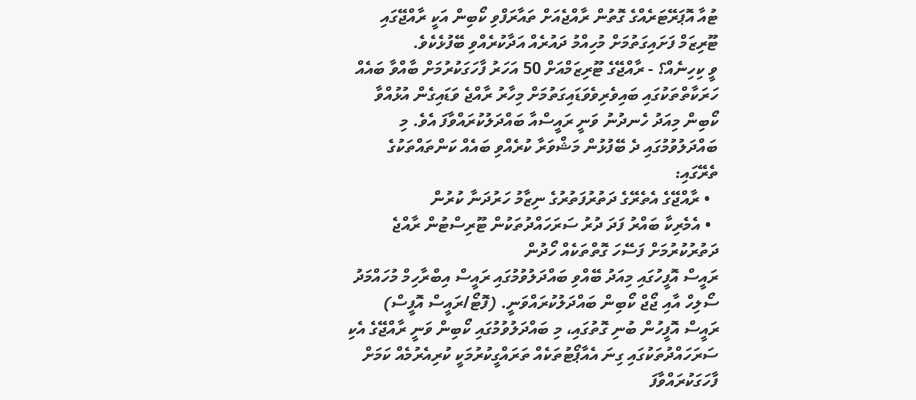ޓުއާ އޮޕަރޭޓަރެއްގެ ގޮތުން ރާއްޖެއަށް ތައާރަފްވި ކޯބިން އަކީ ރާއްޖޭގައި ޓޫރިޒަމް ފަށައިގަތުމަށް މުހިއްމު ދައުރެއް އަދާކުރެއްވި ބޭފުޅެކެވެ.
ވީ ކިހިނެއް؟ - ރާއްޖޭގެ ޓޫރިޒަމްއަށް 50 އަހަރު ފާހަގަކުރުމަށް ބާއްވާ ބައެއް ހަރަކާތްތަކުގައި ބައިވެރިވެވަޑައިގަތުމަށް މިހާރު ރާއްޖެ ވަޑައިގެން އުޅުއްވާ ކޯބިން މިއަދު ހެނދުނު ވަނީ ރައީސްއާ ބައްދަލުކުރައްވާފަ އެވެ. މި ބައްދަލުވުމުގައި ދެ ބޭފުޅުން މަޝްވަރާ ކުރެއްވި ބައެއް ކަންތައްތަކުގެ ތެރޭގައި:
  • ރާއްޖޭގެ އެތެރޭގެ ދަތުރުފަތުރުގެ ނިޒާމު ހަރުދަނާ ކުރުން
  • އެމެރިކާ ބައްރު ފަދަ ދުރު ސަރަހައްދުތަކުން ޓޫރިސްޓުން ރާއްޖެ ދަތުރުކުރުމަށް ފަސޭހަ ގޮތްތަކެއް ހޯދުން
ރައީސް އޮފީހުގައި މިއަދު ބޭއްވި ބައްދަލުވުމުގައި ރައީސް އިބްރާހިމް މުހައްމަދު ސޯލިހް އާއި ޖޯޖް ކޯބިން ބައްދަލުކުރައްވަނީ. (ފޮޓޯ/ރައީސް އޮފީސް)
ރައީސް އޮފީހުން ބުނި ގޮތުގައި، މި ބައްދަލުވުމުގައި ކޯބިން ވަނީ ރާއްޖޭގެ އެކި ސަރަހައްދުތަކުގައި ގިނަ އެއާޕޯޓުތަކެއް ތަރައްގީކުރުމަކީ ކުރިއެރުމެއް ކަމަށް ފާހަގަކުރައްވާފަ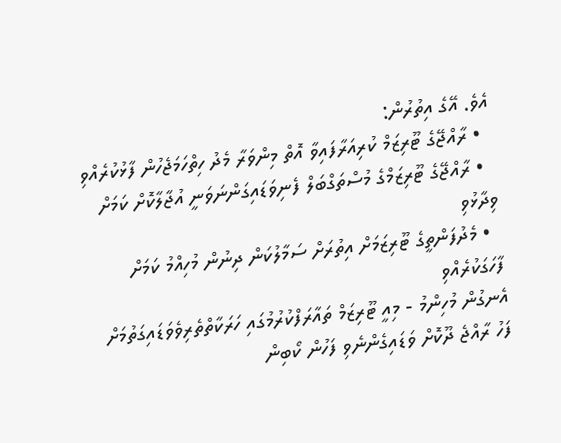އެވެ. އޭގެ އިތުރުން:
  • ރާއްޖޭގެ ޓޫރިޒަމް ކުރިއަރާފައިވާ އޮތް މިންވަރާ މެދު ހިތްހަމަޖެހުން ފާޅުކުރެއްވި
  • ރާއްޖޭގެ ޓޫރިޒަމްގެ މުސްތަގްބަލް ފެނިވަޑައިގަންނަވަނީ އުޖާލާކޮށް ކަމަށް ވިދާޅުވި
  • މެދުފަންތީގެ ޓޫރިޒަމަށް އިތުރަށް ސަމާލުކަން ދިނުން މުހިއްމު ކަމަށް ފާހަގަކުރެއްވި
އެނގުން މުހިންމު - މިއީ ޓޫރިޒަމް ތައާރަފްކުރުމުގައި ހަރަކާތްތެރިވެވަޑައިގަތުމަށް ފަހު ރާއްޖެ ދޫކޮށް ވަޑައިގެންނެވި ފަހުން ކޯބިން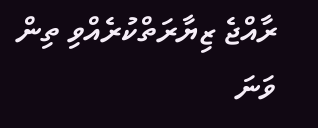ރާއްޖެ ޒިޔާރަތްކުރެއްވި ތިން ވަނަ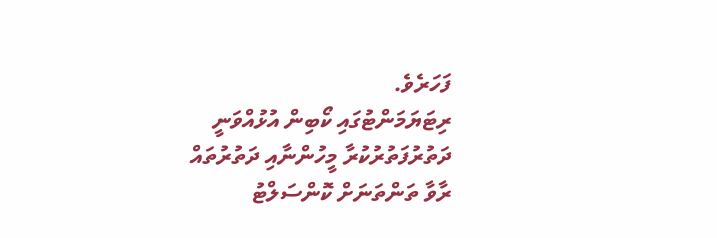ފަހަރެވެ.
ރިޓަޔަމަންޓުގައި ކޯބިން އުޅުއްވަނީ ދަތުރުފަތުރުކުރާ މީހުންނާއި ދަތުރުތައް ރާވާ ތަންތަނަށް ކޮންސަލްޓު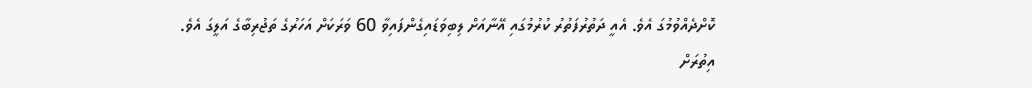ކޮށްދެއްވުމުގަ އެވެ. އެއީ ދަތުރުފަތުރު ކުރުމުގައި އޭނާއަށް ލިބިވަޑައިގެންފައިވާ 60 ވަރަކަށް އަހަރުގެ ތަޖުރިބާގެ އަލީގަ އެވެ.
އިތުރަށް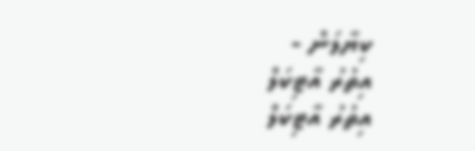ކިޔާލަން -
އިތުރު އާޓިކަލް
އިތުރު އާޓިކަލް